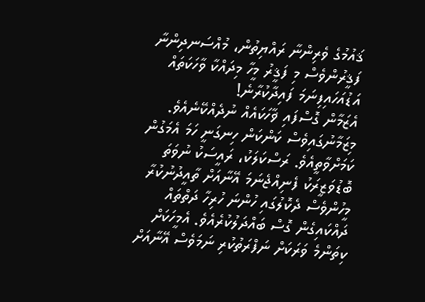ޤައުމުގެ ވެރިންނާ ރައްޔިތުން، މުއްސަނދިންނާ ފަޤީރުންވެސް މި ފަޤީރު މީހާ މިދައްކާ ވާހަކަތައް އަޑުއަހައިފިނަމަ ފައިދާކުރާނެ!
އެޒަމާން ގޮސްފައި ޥާހަކައެއް ނުދެއްކޭނެއެވެ. މިޒަމާނުގައިވެސް ކަންކަން ހިނގަނީ ހަމަ އެމަގުން ކަމަށްވާތީއެވެ. ރަސްކަލަކު، ރައީސަކު ނުވަތަ ބޮޑުވަޒީރަކު ފެނިއްޖެނަމަ އޭނާއަށް ތާއީދުނުކުރާ މީހުންވެސް ދެކޮލުގައި ހުންނަ ހުރިހާ ދަތްތައް ދައްކައިގެން ގޮސް ބައްދަލުކުރެއެވެ. އެމީހަކަށް ކިތަންމެ ވަރަކަށް ނަފްރަތުކުރި ނަމަވެސް އޭނާއަށް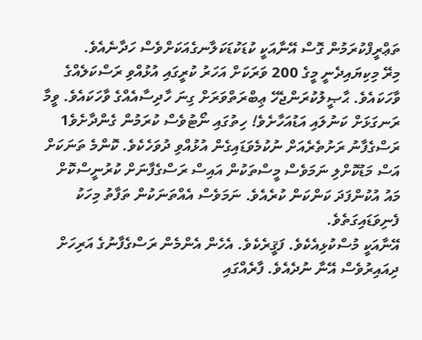ތަޢްރީފްކުރަމުން ގޮސް އޭނާއަކީ ކުޑަކުޑަކަލާނގެއަކަށްވެސް ހަދާނެއެވެ.
މިރޭ މިކިޔައިދެނީ މީގެ 200 ވަރަކަށް އަހަރު ކުރީގައި އުޅުއްވި ރަސްކަލެއްގެ ވާހަކައެވެ. ޙާޞީލުކުރަންޖެހޭ ޢިބްރަތްވަރަށް ގިނަ ހާދިސާއެއްގެ ވާހަކައެވެ. ވީމާ ރަނގަޅަށް ކަނުލައި އަޑުއަހާށެވެ! ހިތުގައި ނޯޓުވެސް ކުރަމުން ގެންދާށެވެ1
ރަސްގެފާނު ރަށުތެރެއަށް ނުކުމެވަޑައިގެން އުޅުއްވި ދުވަހެކެވެ. ކޮންމެ ތަނަކަށް އަސް މަޑުކޮށްލި ނަމަވެސް މީސްތަކުން އައިސް ރަސްގެފާނަށް ކުރުނީސްކޮށް މައު އުކުންފަދަ ކަންކަން ކުރެއެވެ. ނަމަވެސް އެއްތަނަކުން ތަފާތު މިހަކު ފެނިވަޑައިގަތެވެ.
އޭނާއަކީ މުސްކުޅިއެކެވެ. ފަޤީރެކެވެ. އެހެން އެންމެން ރަސްގެފާނުގެ އަރިހަށް ދިއައިރުވެސް އޭނާ ނުދެއެވެ. ފާރެއްގައި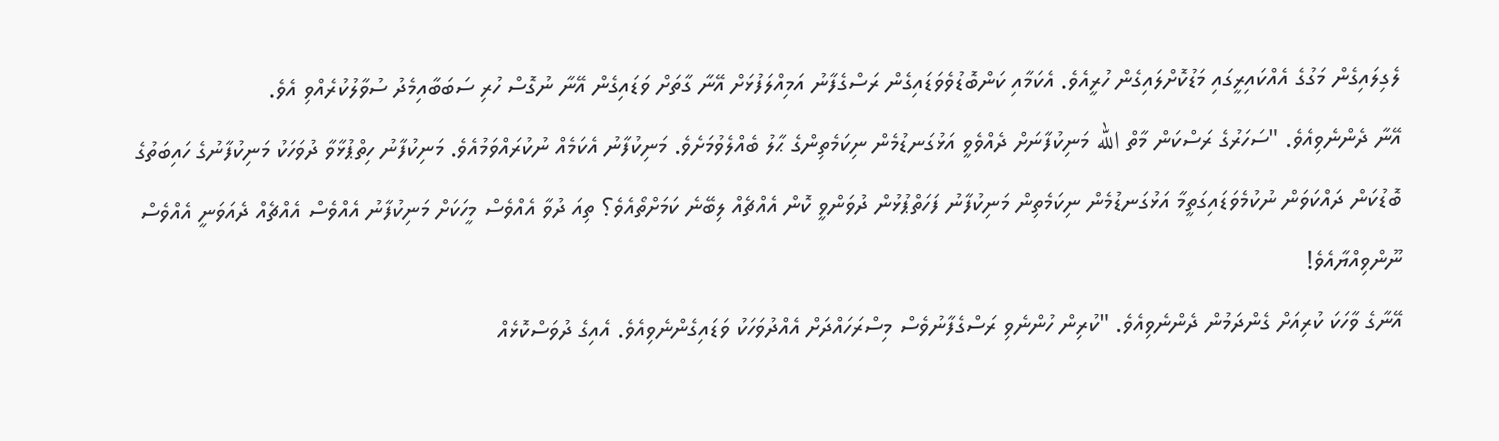ލެގިލައިގެން މަގުގެ އެއްކައިރީގައި މަޑުކޮށްލައިގެން ހުރީއެވެ. އެކަމާއި ކަންބޮޑުވެވަޑައިގެން ރަސްގެފާނު އަމިއްލަފުޅަށް އޭނާ ގާތަށް ވަޑައިގެން އޭނާ ނުގޮސް ހުރި ސަބަބާއިމެދު ސުވާލުކުރެއްވި އެވެ.
އޭނާ ދެންނެވިއެވެ. "ސަހަރުގެ ރަސްކަން މާތް الله މަނިކުފާނަށް ދެއްވެވީ އަޅުގަނޑުމެން ނިކަމެތިންގެ ޙާލު ބެއްލެވުމަށެވެ. މަނިކުފާނު އެކަމެއް ނުކުރައްވަމުއެވެ. މަނިކުފާނު ހިތްޕުޅާވާ ދުވަހަކު މަނިކުފާނުގެ ހައިބަތުގެ ބޮޑުކަން ދައްކަވަން ނުކުމެވަޑައިގަތީމާ އަޅުގަނޑުމެން ނިކަމެތިން މަނިކުފާނު ފަހަތްޕުޅުން ދުވަންވީ ކޮން އެއްޗެއް ލިބޭނެ ކަމަށްތޯއެވެ؟ ތިއަ ދުވާ އެއްވެސް މީހަކަށް މަނިކުފާނު އެއްވެސް އެއްޗެއް ދެއަވަނީ އެއްވެސް ނޫންވިއްޔާއެވެ!
އޭނާގެ ވާހަކަ ކުރިއަށް ގެންދަމުން ދެންނެވިއެވެ. "ކުރިން ހުންނެވި ރަސްގެފާނުވެސް މިސްރަހައްދަށް އެއްދުވަހަކު ވަޑައިގެންނެވިއެވެ. އެއިގެ ދުވަސްކޮޅެއް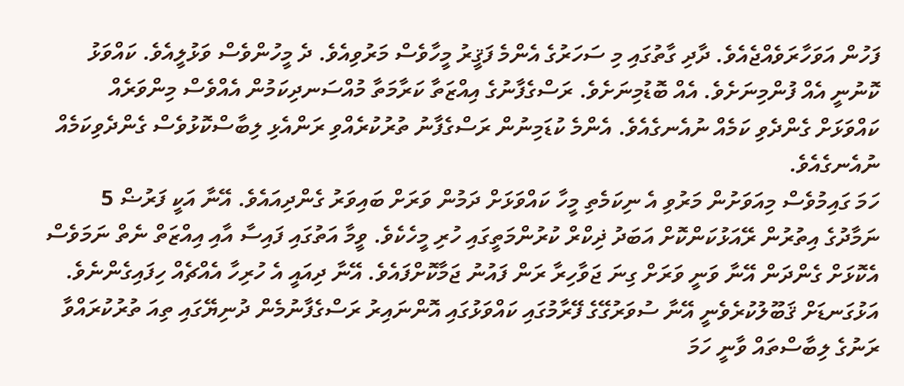ފަހުން އަވަހާރަވެއްޖެއެވެ. ދާދި ގާތުގައި މި ސަހަރުގެ އެންމެ ފަޤީރު މީހާވެސް މަރުވިއެވެ. ދެ މީހުންވެސް ވަޅުލީއެވެ. ކައްވަޅު ކޮނުނީ އެއް ފުންމިނަށެވެ. އެއް ބޮޑުމިނަށެވެ. ރަސްގެފާނުގެ އިއްޒަތާ ކަރާމަތާ މުއްސަނދިކަމުން އެއްވެސް މިންވަރެއް ކައްވަޅަށް ގެންދެވި ކަމެއް ނުއެނގެއެވެ. އެންމެ ކުޑަމިނުން ރަސްގެފާނު ތުރުކުރެއްވި ރަންއެޅި ލިބާސްކޮޅުވެސް ގެންދެވިކަމެއް ނުއެނގެއެވެ.
ހަމަ ގައިމުވެސް މިއަވަށުން މަރުވި އެ ނިކަމެތި މީހާ ކައްވަޅަށް ދަމުން ވަރަށް ބައިވަރު ގެންދިއައެވެ. އޭނާ އަކީ ފަރުޟް 5 ނަމާދުގެ އިތުރުން ރޭއަޅުކަންކޮށް އަބަދު ޛިކްރް ކުރުންމަތީގައި ހުރި މީހެކެވެ. ވީމާ އަތުގައި ފައިސާ އާއި އިއްޒަތް ނެތް ނަމަވެސް އެކޮޅަށް ގެންދަން އޭނާ ވަނީ ވަރަށް ގިނަ ޖަވާހިރާ ރަން ފައުނު ޖަމާކޮށްފައެވެ. އޭނާ ދިއައީ އެ ހުރިހާ އެއްޗެއް ހިފައިގެންނެވެ. އަޅުގަނޑަށް ޤަބޫލުކުރެވެނީ އޭނާ ސުވަރުގޭގެ ފޭރާމުގައި ކައްވަޅުގައި އޮންނައިރު ރަސްގެފާނުމެން ދުނިޔޭގައި ތިއަ ތުރުކުރައްވާ ރަނުގެ ލިބާސްތައް ވާނީ ހަމަ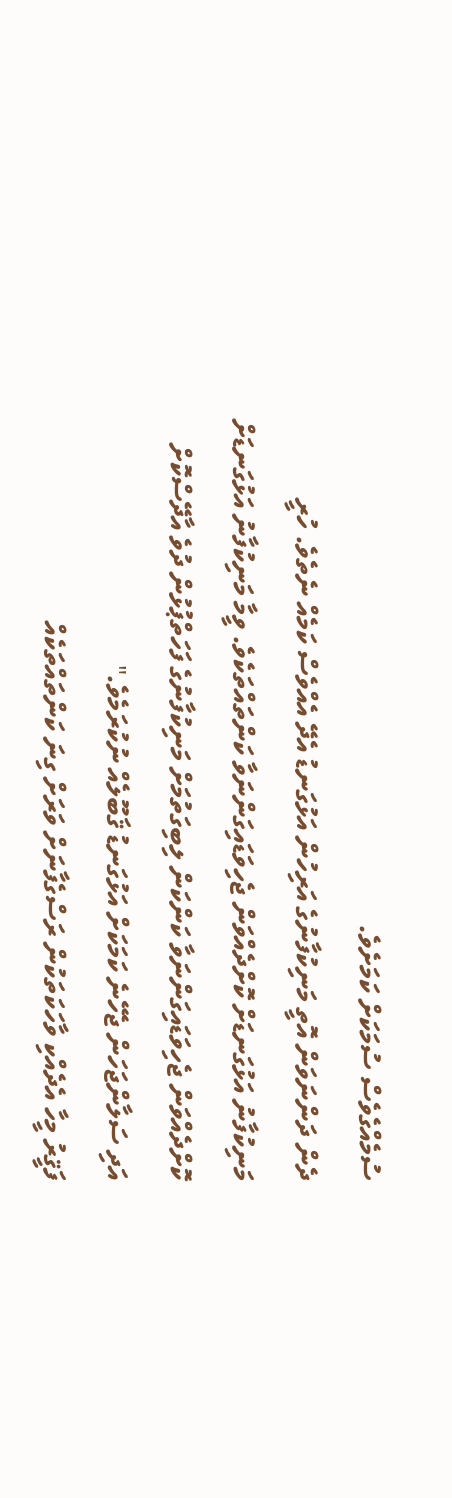ސުމެއްގެވެސް ސުމަކަށް ކަމަށެވެ.
ދެން ދަންނަވަން އޮތީ މަނިކުފާނުގެ އަރިހުން އަޅުގަނޑު އެދޭ އެއްވެސް ކަމެއް ނެތެވެ. ހުރީ މަނިކުފާނު އަޅުގަނޑަށް ކޮށްދެއްވަން ޖެހިވަޑައިގަންނަވާ ކަންތައްތަކެވެ. ވީމާ މަނިކުފާނު އަޅުގަނޑަށް ކޮށްދެއްވަން ޖެހިވަޑައިގަންނަވާ ކަންކަން ލިބިގަތުމަށް މަނިކުފާނުގެ ފަހަތްޕުޅުން ދުވެ އާދޭސްކޮށް އަދި ސަލާންޖަހަން ޖެހޭނެ ކަމަކަށް އަޅުގަނޑު ޤަބޫލެއް ނުކުރަމެވެ."
ފަޤީރު މީހާ އެދެއްކި ވާހަކަތަކުން ރަސްގެފާނަށް ވަރަށް ގިނަ ކަންތައްތަކެއް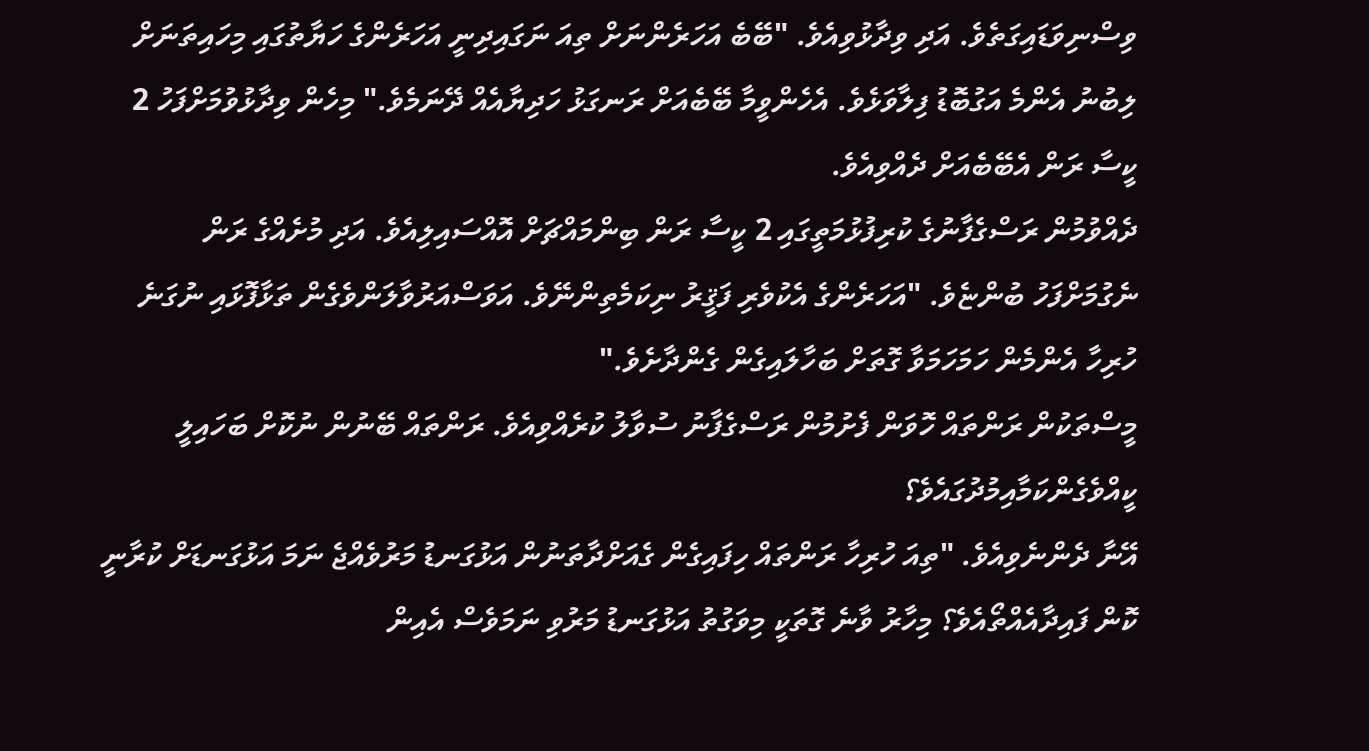ވިސްނިވަޑައިގަތެވެ. އަދި ވިދާޅުވިއެވެ. "ބޭބެ އަހަރެންނަށް ތިއަ ނަގައިދިނީ އަހަރެންގެ ހަޔާތުގައި މިހައިތަނަށް ލިބުނު އެންމެ އަގުބޮޑު ފިލާވަޅެވެ. އެހެންވީމާ ބޭބެއަށް ރަނގަޅު ހަދިޔާއެއް ދޭނަމެވެ." މިހެން ވިދާޅުވުމަށްފަހު 2 ކީސާ ރަން އެބޭބެއަށް ދެއްވިއެވެ.
ދެއްވުމުން ރަސްގެފާނުގެ ކުރިފުޅުމަތީގައި 2 ކީސާ ރަން ބިންމައްޗަށް އޮއްސައިލިއެވެ. އަދި މުށެއްގެ ރަން ނެގުމަށްފަހު ބުންޏެވެ. "އަހަރެންގެ އެކުވެރި ފަޤީރު ނިކަމެތިންނޭވެ. އަވަސްއަރުވާލަންވެގެން ތަޅާފޮޅައި ނުގަނެ ހުރިހާ އެންމެން ހަމަހަމަވާ ގޮތަށް ބަހާލައިގެން ގެންދާށެވެ."
މީސްތަކުން ރަންތައް ހޮވަން ފެށުމުން ރަސްގެފާނު ސުވާލު ކުރެއްވިއެވެ. ރަންތައް ބޭނުން ނުކޮށް ބަހައިލީ ކީއްވެގެންކަމާއިމުދުގައެވެ؟
އޭނާ ދެންނެވިއެވެ. "ތިއަ ހުރިހާ ރަންތައް ހިފައިގެން ގެއަށްދާތަނުން އަޅުގަނޑު މަރުވެއްޖެ ނަމަ އަޅުގަނޑަށް ކުރާނީ ކޮން ފައިދާއެއްތޯއެވެ؟ މިހާރު ވާނެ ގޮތަކީ މިވަގުތު އަޅުގަނޑު މަރުވި ނަމަވެސް އެއިން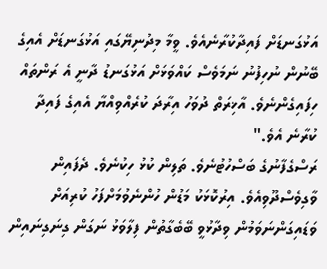އަޅުގަނޑަށް ފައިދާކުރާނެއެވެ. ވީމާ މިދުނިޔޭގައި އަޅުގަނޑަށް އެއިގެ ބޭނުން ނުހިފުނު ނަމަވެސް ކައްވަޅަށް އަޅުގަނޑު ދާނީ އެ ރަންތައް ހިފައިގެންނެވެ. އާޚިރަތް ދުވަހު އިރާދަ ކުރެއްވިއްޔާ އެއިގެ ފައިދާ ކުރާނެ އެވެ."
ރަސްގެފާނުގެ ބަސްހުޓުނެވެ. ތަލިން ކުޅު ހިކުނެވެ. ދެފައިން ވާގިވެސްދޫވިއެވެ. އިރުކޮޅަކު މަޑުން ހުންނެވުމަށްފަހު ކުރިއަށް ވަޑައިގަންނަވަމުން ވިދާޅުވީ ބޭބެގާތުން ފިލާވަޅު ނަގަން ގިނަގިނައިން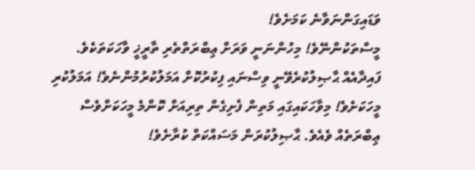ވަޑައިގަންނަވާނެ ކަމަށެވެ!
މީސްތަކުންނޭވެ! މިހުންނަނީ ވަރަށް ޢިބްރަތްތެރި ތާރީޚީ ވާހަކަތަކެވެ. ފައިދާއެއް ޙާޞިލުކުރެވޭނީ ވިސްނައި ފިކުރުކޮށް އަމަލުކުރުމުންނެވެ! އަމަލުކުރި މީހަކަށެވެ! މިވާހަކައިގައި މަތިން ފެށިގެން ތިރިއަށް ކޮންމެ މީހަކަށްވެސް ޢިބްރަތެއް ވެއެވެ. ޙާޞިލުކުރަން މަސައްކަތް ކުރާށެވެ!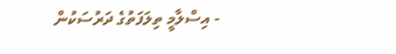- އިސްލާމީ ތިލަފަތުގެ ދަރުސަކުން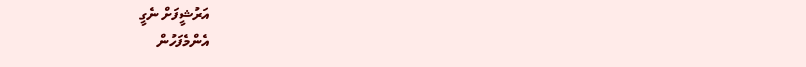އަރުޝީފަށް ނެގީ
އެންމެފަހުން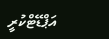އަޕްޑޭޓްކުރީ